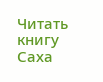Читать книгу Саха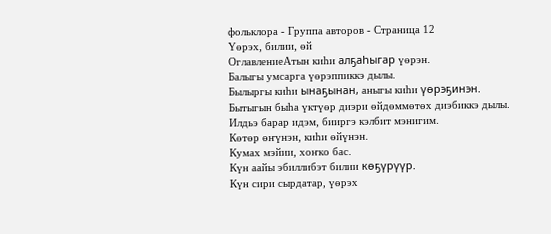фольклора - Группа авторов - Страница 12
Үөрэх, билии, өй
ОглавлениеАтын киһи алҕаһыгар үөрэн.
Балыгы умсарга үөрэппиккэ дылы.
Былыргы киһи ынаҕынан, аныгы киһи үөрэҕинэн.
Бытыгын быһа үктүөр диэри өйдөммөтөх диэбиккэ дылы.
Илдьэ барар идэм, бииргэ кэлбит мэнигим.
Көтөр өҥүнэн, киhи өйүнэн.
Кумах мэйии, хоҥко бас.
Күн аайы эбиллибэт билии көҕүрүүр.
Күн сири сырдатар, үөрэх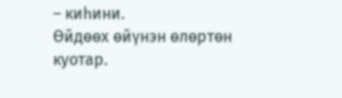– киһини.
Өйдөөх өйүнэн өлөртөн куотар.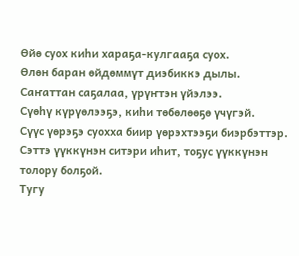Өйө суох киһи хараҕа-кулгааҕа суох.
Өлөн баран өйдөммүт диэбиккэ дылы.
Саҥаттан саҕалаа, үрүҥтэн үйэлээ.
Сүөһү күрүөлээҕэ, киһи төбөлөөҕө үчүгэй.
Сүүс үөрэҕэ суохха биир үөрэхтээҕи биэрбэттэр.
Сэттэ үүккүнэн ситэри иһит, тоҕус үүккүнэн толору болҕой.
Тугу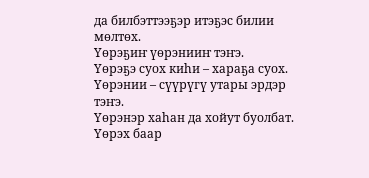да билбэттээҕэр итэҕэс билии мөлтөх.
Үөрэҕиҥ үөрэнииҥ тэҥэ.
Үөрэҕэ суох киһи – хараҕа суох.
Үөрэнии – сүүрүгү утары эрдэр тэҥэ.
Үөрэнэр хаһан да хойут буолбат.
Үөрэх баар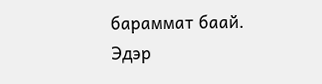бараммат баай.
Эдэр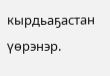кырдьаҕастан үөрэнэр.